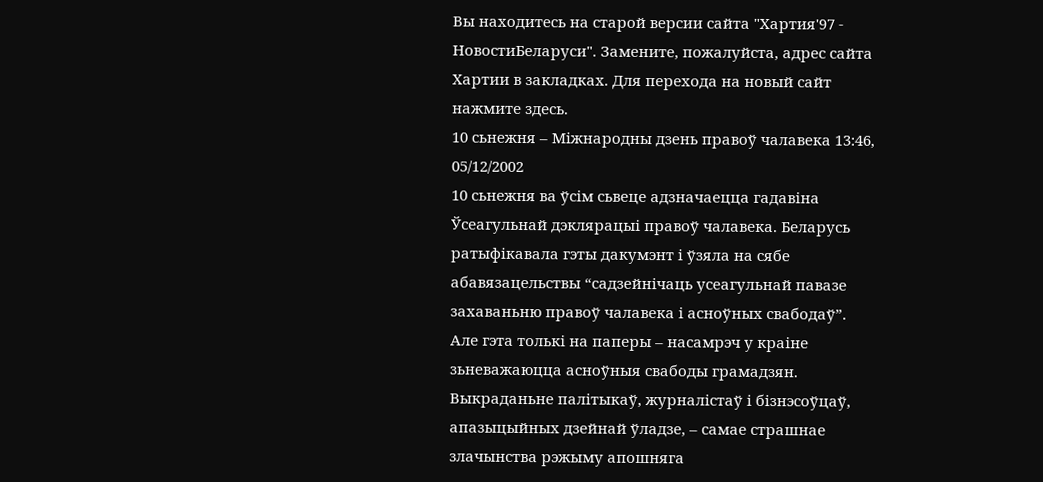Вы находитесь на старой версии сайта "Хартия'97 - НовостиБеларуси". Замените, пожалуйста, адрес сайта Хартии в закладках. Для перехода на новый сайт нажмите здесь.
10 сьнежня – Міжнародны дзень правоў чалавека 13:46, 05/12/2002
10 сьнежня ва ўсім сьвеце адзначаецца гадавіна Ўсеагульнай дэклярацыі правоў чалавека. Беларусь ратыфікавала гэты дакумэнт і ўзяла на сябе абавязацельствы “садзейнічаць усеагульнай павазе захаваньню правоў чалавека і асноўных свабодаў”. Але гэта толькі на паперы – насамрэч у краіне зьневажаюцца асноўныя свабоды грамадзян. Выкраданьне палітыкаў, журналістаў і бізнэсоўцаў, апазыцыйных дзейнай ўладзе, – самае страшнае злачынства рэжыму апошняга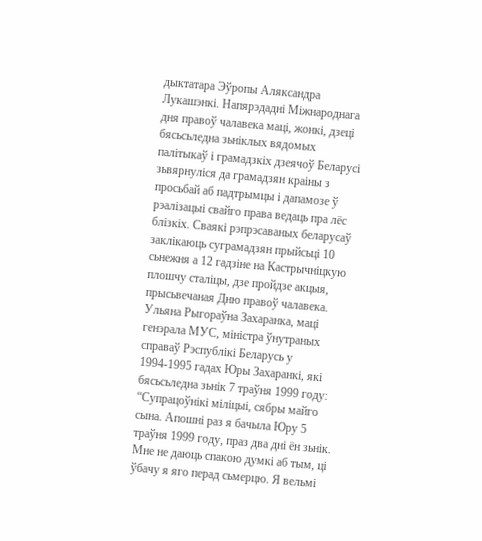дыктатара Эўропы Аляксандра Лукашэнкі. Напярэдадні Міжнароднага дня правоў чалавека маці, жонкі, дзеці бясьсьледна зьніклых вядомых палітыкаў і грамадзкіх дзеячоў Беларусі зьвярнуліся да грамадзян краіны з просьбай аб падтрымцы і дапамозе ў рэалізацыі свайго права ведаць пра лёс блізкіх. Сваякі рэпрэсаваных беларусаў заклікаюць суграмадзян прыйсьці 10 сьнежня а 12 гадзіне на Кастрычніцкую плошчу сталіцы, дзе пройдзе акцыя, прысьвечаная Дню правоў чалавека.
Ульяна Рыгораўна Захаранка, маці генэрала МУС, міністра ўнутраных справаў Рэспублікі Беларусь у 1994-1995 гадах Юры Захаранкі, які бясьсьледна зьнік 7 траўня 1999 году: “Супрацоўнікі міліцыі, сябры майго сына. Апошні раз я бачыла Юру 5 траўня 1999 году, праз два дні ён зьнік. Мне не даюць спакою думкі аб тым, ці ўбачу я яго перад сьмерцю. Я вельмі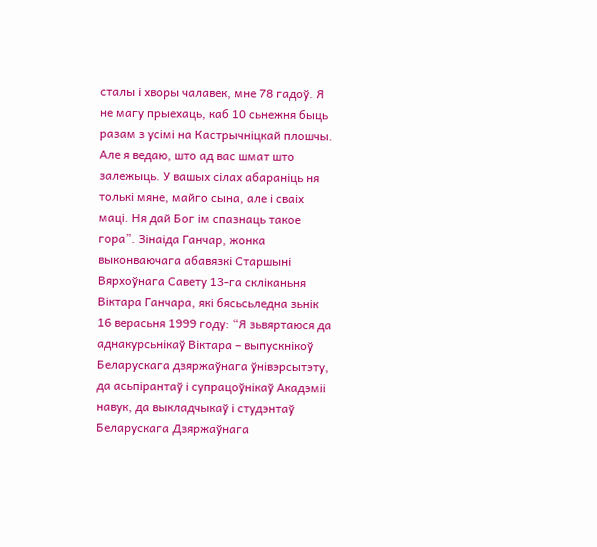сталы і хворы чалавек, мне 78 гадоў. Я не магу прыехаць, каб 10 сьнежня быць разам з усімі на Кастрычніцкай плошчы. Але я ведаю, што ад вас шмат што залежыць. У вашых сілах абараніць ня толькі мяне, майго сына, але і сваіх маці. Ня дай Бог ім спазнаць такое гора”. Зінаіда Ганчар, жонка выконваючага абавязкі Старшыні Вярхоўнага Савету 13-га скліканьня Віктара Ганчара, які бясьсьледна зьнік 16 верасьня 1999 году: “Я зьвяртаюся да аднакурсьнікаў Віктара – выпускнікоў Беларускага дзяржаўнага ўнівэрсытэту, да асьпірантаў і супрацоўнікаў Акадэміі навук, да выкладчыкаў і студэнтаў Беларускага Дзяржаўнага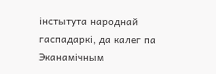інстытута народнай гаспадаркі, да калег па Эканамічным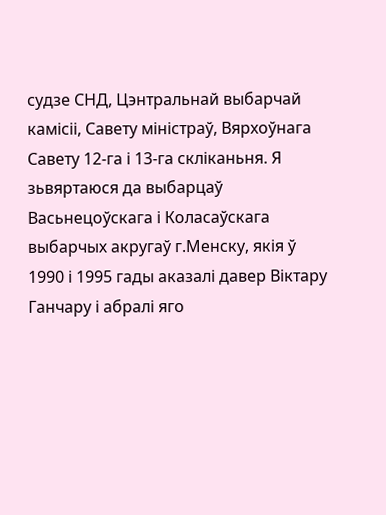судзе СНД, Цэнтральнай выбарчай камісіі, Савету міністраў, Вярхоўнага Савету 12-га і 13-га скліканьня. Я зьвяртаюся да выбарцаў Васьнецоўскага і Коласаўскага выбарчых акругаў г.Менску, якія ў 1990 і 1995 гады аказалі давер Віктару Ганчару і абралі яго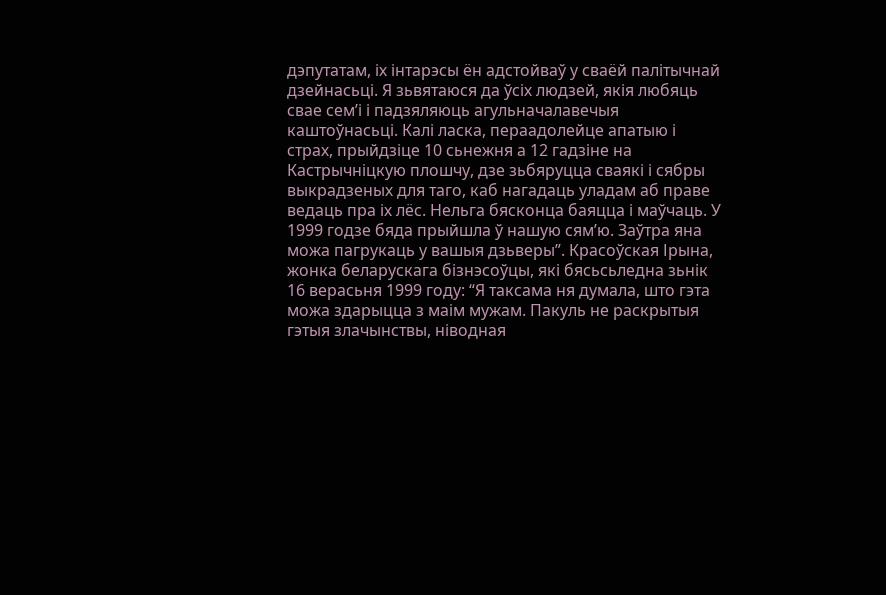дэпутатам, іх інтарэсы ён адстойваў у сваёй палітычнай дзейнасьці. Я зьвятаюся да ўсіх людзей, якія любяць свае сем’і і падзяляюць агульначалавечыя каштоўнасьці. Калі ласка, пераадолейце апатыю і страх, прыйдзіце 10 сьнежня а 12 гадзіне на Кастрычніцкую плошчу, дзе зьбяруцца сваякі і сябры выкрадзеных для таго, каб нагадаць уладам аб праве ведаць пра іх лёс. Нельга бясконца баяцца і маўчаць. У 1999 годзе бяда прыйшла ў нашую сям’ю. Заўтра яна можа пагрукаць у вашыя дзьверы”. Красоўская Ірына, жонка беларускага бізнэсоўцы, які бясьсьледна зьнік 16 верасьня 1999 году: “Я таксама ня думала, што гэта можа здарыцца з маім мужам. Пакуль не раскрытыя гэтыя злачынствы, ніводная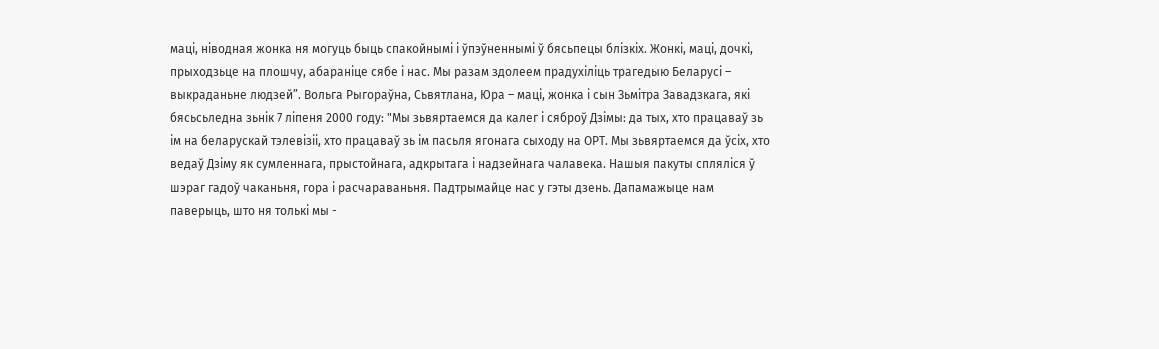маці, ніводная жонка ня могуць быць спакойнымі і ўпэўненнымі ў бясьпецы блізкіх. Жонкі, маці, дочкі, прыходзьце на плошчу, абараніце сябе і нас. Мы разам здолеем прадухіліць трагедыю Беларусі – выкраданьне людзей”. Вольга Рыгораўна, Сьвятлана, Юра – маці, жонка і сын Зьмітра Завадзкага, які бясьсьледна зьнік 7 ліпеня 2000 году: "Мы зьвяртаемся да калег і сяброў Дзімы: да тых, хто працаваў зь ім на беларускай тэлевізіі, хто працаваў зь ім пасьля ягонага сыходу на ОРТ. Мы зьвяртаемся да ўсіх, хто ведаў Дзіму як сумленнага, прыстойнага, адкрытага і надзейнага чалавека. Нашыя пакуты спляліся ў шэраг гадоў чаканьня, гора і расчараваньня. Падтрымайце нас у гэты дзень. Дапамажыце нам паверыць, што ня толькі мы -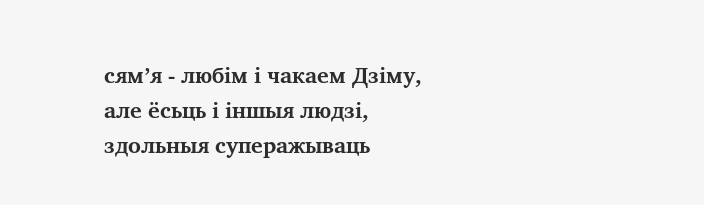сям’я - любім і чакаем Дзіму, але ёсьць і іншыя людзі, здольныя суперажываць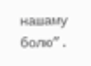нашаму болю”.